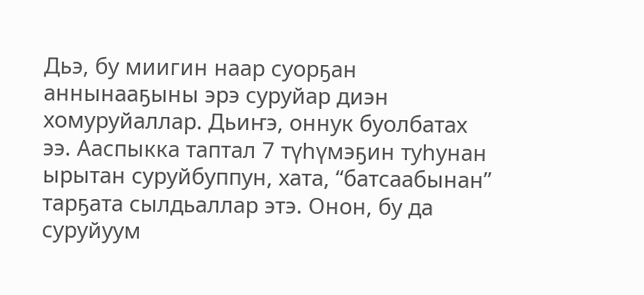Дьэ, бу миигин наар суорҕан аннынааҕыны эрэ суруйар диэн хомуруйаллар. Дьиҥэ, оннук буолбатах ээ. Ааспыкка таптал 7 түһүмэҕин туһунан ырытан суруйбуппун, хата, “батсаабынан” тарҕата сылдьаллар этэ. Онон, бу да суруйуум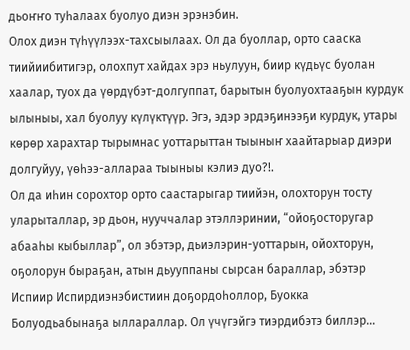дьоҥҥо туһалаах буолуо диэн эрэнэбин.
Олох диэн түһүүлээх-тахсыылаах. Ол да буоллар, орто сааска тиийиибитигэр, олохпут хайдах эрэ ньулуун, биир күдьүс буолан хаалар, туох да үөрдүбэт-долгуппат, барытын буолуохтааҕын курдук ылыныы, хал буолуу күлүктүүр. Эгэ, эдэр эрдэҕинээҕи курдук, утары көрөр харахтар тырымнас уоттарыттан тыыныҥ хаайтарыар диэри долгуйуу, үөһээ-аллараа тыыныы кэлиэ дуо?!.
Ол да иһин сорохтор орто саастарыгар тиийэн, олохторун тосту уларыталлар, эр дьон, нууччалар этэллэринии, “ойоҕосторугар абааһы кыбыллар”, ол эбэтэр, дьиэлэрин-уоттарын, ойохторун, оҕолорун быраҕан, атын дьууппаны сырсан бараллар, эбэтэр Испиир Испирдиэнэбистиин доҕордоһоллор, Буокка Болуодьабынаҕа ыллараллар. Ол үчүгэйгэ тиэрдибэтэ биллэр…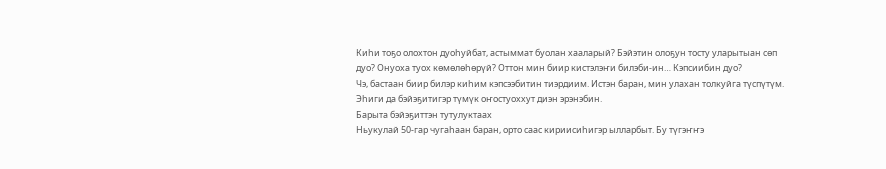Киһи тоҕо олохтон дуоһуйбат, астыммат буолан хааларый? Бэйэтин олоҕун тосту уларытыан сөп дуо? Онуоха туох көмөлөһөрүй? Оттон мин биир кистэлэҥи билэби-ин… Кэпсиибин дуо?
Чэ, бастаан биир билэр киһим кэпсээбитин тиэрдиим. Истэн баран, мин улахан толкуйга түспүтүм. Эһиги да бэйэҕитигэр түмүк оҥостуоххут диэн эрэнэбин.
Барыта бэйэҕиттэн тутулуктаах
Ньукулай 50-гар чугаһаан баран, орто саас кириисиһигэр ылларбыт. Бу түгэҥҥэ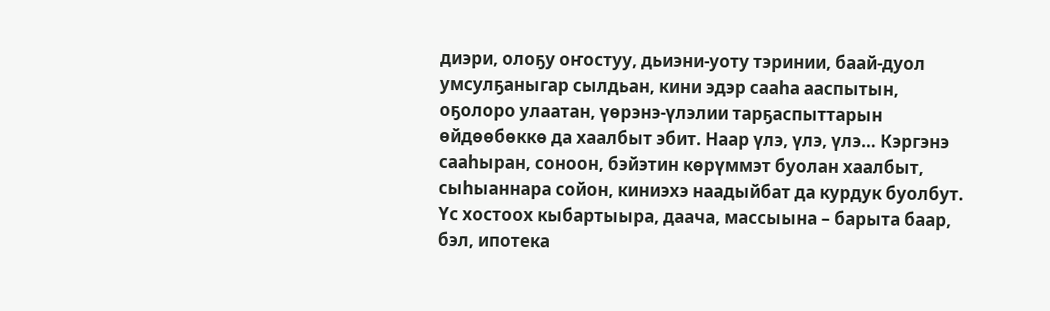диэри, олоҕу оҥостуу, дьиэни-уоту тэринии, баай-дуол умсулҕаныгар сылдьан, кини эдэр сааһа ааспытын, оҕолоро улаатан, үөрэнэ-үлэлии тарҕаспыттарын өйдөөбөккө да хаалбыт эбит. Наар үлэ, үлэ, үлэ… Кэргэнэ сааһыран, соноон, бэйэтин көрүммэт буолан хаалбыт, сыһыаннара сойон, киниэхэ наадыйбат да курдук буолбут. Үс хостоох кыбартыыра, даача, массыына – барыта баар, бэл, ипотека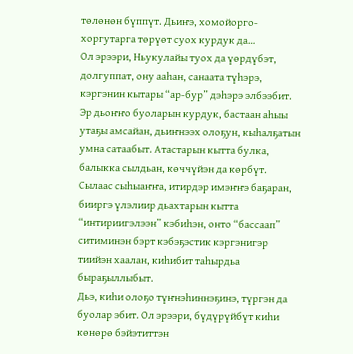төлөнөн бүппүт. Дьиҥэ, хомойорго-хоргутарга төрүөт суох курдук да…
Ол эрээри, Ньукулайы туох да үөрдүбэт, долгуппат, ону ааһан, санаата түһэрэ, кэргэнин кытары “ар-бур” дэһэрэ элбээбит. Эр дьоҥҥо буоларын курдук, бастаан аһыы утаҕы амсайан, дьиҥнээх олоҕун, кыһалҕатын умна сатаабыт. Атастарын кытта булка, балыкка сылдьан, көччүйэн да көрбүт. Сылаас сыһыаҥҥа, итирдэр имэҥҥэ баҕаран, бииргэ үлэлиир дьахтарын кытта “интириигэлээн” кэбиһэн, онто “бассаап” ситиминэн бэрт кэбэҕэстик кэргэнигэр тиийэн хаалан, киһибит таһырдьа быраҕыллыбыт.
Дьэ, киһи олоҕо түҥнэһиннэҕинэ, түргэн да буолар эбит. Ол эрээри, бүдүрүйбүт киһи көнөрө бэйэтиттэн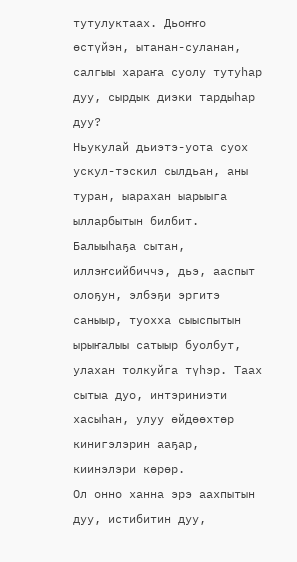тутулуктаах. Дьоҥҥо өстүйэн, ытанан-суланан, салгыы хараҥа суолу тутуһар дуу, сырдык диэки тардыһар дуу?
Ньукулай дьиэтэ-уота суох ускул-тэскил сылдьан, аны туран, ыарахан ыарыыга ылларбытын билбит. Балыыһаҕа сытан, иллэҥсийбиччэ, дьэ, ааспыт олоҕун, элбэҕи эргитэ саныыр, туохха сыыспытын ырыҥалыы сатыыр буолбут, улахан толкуйга түһэр. Таах сытыа дуо, интэриниэти хасыһан, улуу өйдөөхтөр кинигэлэрин ааҕар, киинэлэри көрөр.
Ол онно ханна эрэ аахпытын дуу, истибитин дуу,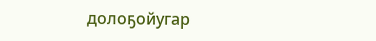долоҕойугар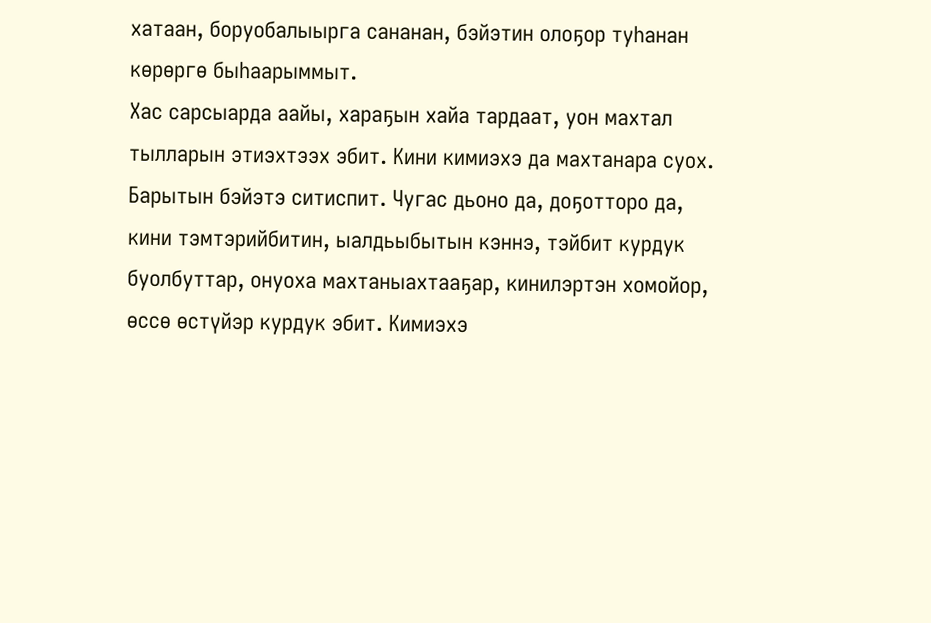хатаан, боруобалыырга сананан, бэйэтин олоҕор туһанан көрөргө быһаарыммыт.
Хас сарсыарда аайы, хараҕын хайа тардаат, уон махтал тылларын этиэхтээх эбит. Кини кимиэхэ да махтанара суох. Барытын бэйэтэ ситиспит. Чугас дьоно да, доҕотторо да, кини тэмтэрийбитин, ыалдьыбытын кэннэ, тэйбит курдук буолбуттар, онуоха махтаныахтааҕар, кинилэртэн хомойор, өссө өстүйэр курдук эбит. Кимиэхэ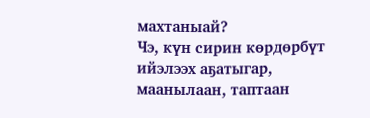махтаныай?
Чэ, күн сирин көрдөрбүт ийэлээх аҕатыгар, маанылаан, таптаан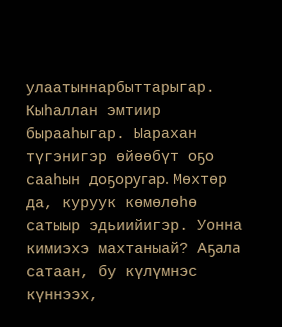улаатыннарбыттарыгар. Кыһаллан эмтиир бырааһыгар. Ыарахан түгэнигэр өйөөбүт оҕо сааһын доҕоругар. Мөхтөр да, куруук көмөлөһө сатыыр эдьиийигэр. Уонна кимиэхэ махтаныай? Аҕала сатаан, бу күлүмнэс күннээх,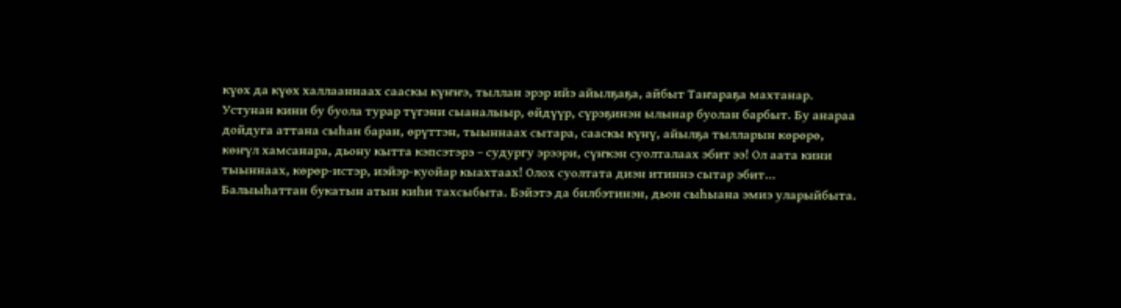күөх да күөх халлааннаах сааскы күҥҥэ, тыллан эрэр ийэ айылҕаҕа, айбыт Таҥараҕа махтанар.
Устунан кини бу буола турар түгэни сыаналыыр, өйдүүр, сүрэҕинэн ылынар буолан барбыт. Бу анараа дойдуга аттана сыһан баран, өрүттэн, тыыннаах сытара, сааскы күнү, айылҕа тылларын көрөрө, көҥүл хамсанара, дьону кытта кэпсэтэрэ – судургу эрээри, сүҥкэн суолталаах эбит ээ! Ол аата кини тыыннаах, көрөр-истэр, иэйэр-куойар кыахтаах! Олох суолтата диэн итиннэ сытар эбит…
Балыыһаттан букатын атын киһи тахсыбыта. Бэйэтэ да билбэтинэн, дьон сыһыана эмиэ уларыйбыта.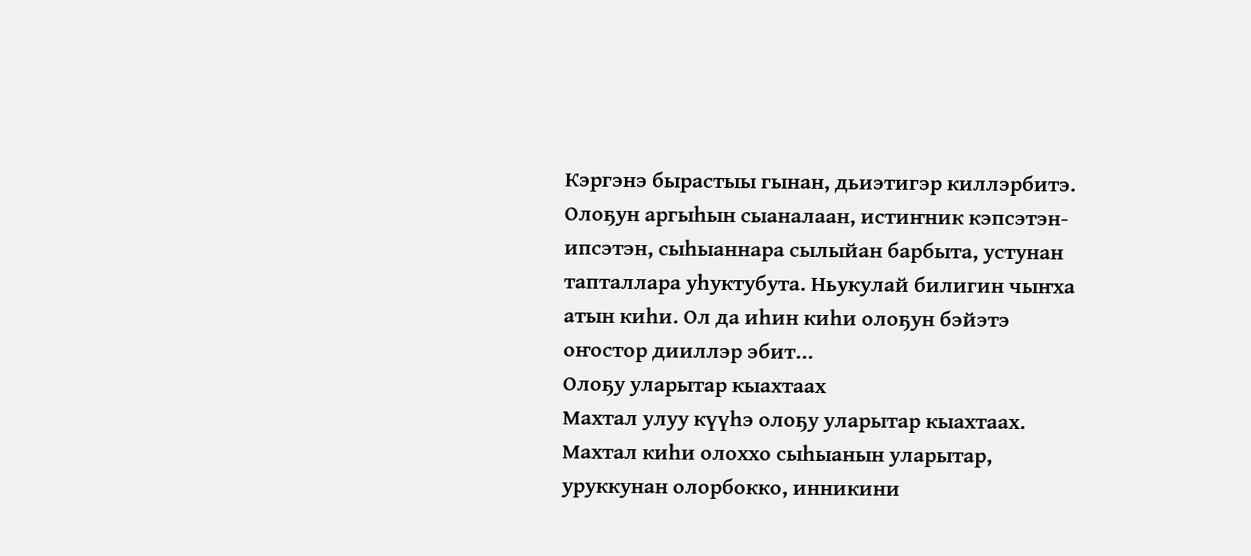Кэргэнэ бырастыы гынан, дьиэтигэр киллэрбитэ. Олоҕун аргыһын сыаналаан, истиҥник кэпсэтэн-ипсэтэн, сыһыаннара сылыйан барбыта, устунан тапталлара уһуктубута. Ньукулай билигин чыҥха атын киһи. Ол да иһин киһи олоҕун бэйэтэ оҥостор дииллэр эбит…
Олоҕу уларытар кыахтаах
Махтал улуу күүһэ олоҕу уларытар кыахтаах. Махтал киһи олоххо сыһыанын уларытар, уруккунан олорбокко, инникини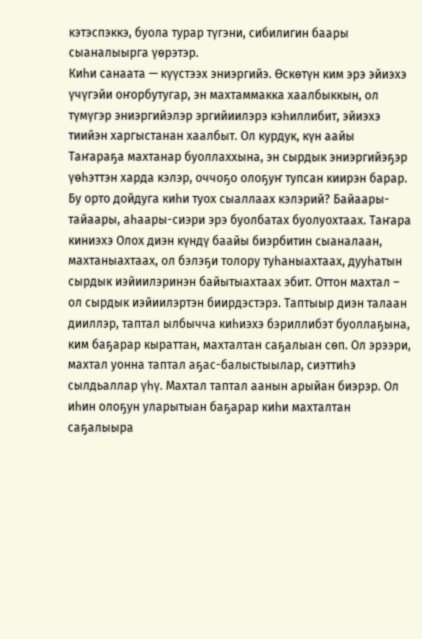кэтэспэккэ, буола турар түгэни, сибилигин баары сыаналыырга үөрэтэр.
Киһи санаата — күүстээх эниэргийэ. Өскөтүн ким эрэ эйиэхэ үчүгэйи оҥорбутугар, эн махтаммакка хаалбыккын, ол түмүгэр эниэргийэлэр эргийиилэрэ кэһиллибит, эйиэхэ тиийэн харгыстанан хаалбыт. Ол курдук, күн аайы Таҥараҕа махтанар буоллаххына, эн сырдык эниэргийэҕэр үөһэттэн харда кэлэр, оччоҕо олоҕуҥ тупсан киирэн барар.
Бу орто дойдуга киһи туох сыаллаах кэлэрий? Байаары-тайаары, аһаары-сиэри эрэ буолбатах буолуохтаах. Таҥара киниэхэ Олох диэн күндү баайы биэрбитин сыаналаан, махтаныахтаах, ол бэлэҕи толору туһаныахтаах, дууһатын сырдык иэйиилэринэн байытыахтаах эбит. Оттон махтал – ол сырдык иэйиилэртэн биирдэстэрэ. Таптыыр диэн талаан дииллэр, таптал ылбычча киһиэхэ бэриллибэт буоллаҕына, ким баҕарар кыраттан, махталтан саҕалыан сөп. Ол эрээри, махтал уонна таптал аҕас-балыстыылар, сиэттиһэ сылдьаллар үһү. Махтал таптал аанын арыйан биэрэр. Ол иһин олоҕун уларытыан баҕарар киһи махталтан саҕалыыра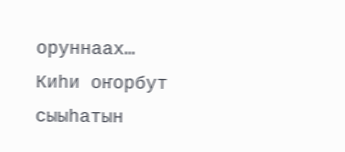оруннаах…
Киһи оҥорбут сыыһатын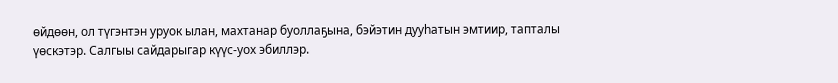өйдөөн, ол түгэнтэн уруок ылан, махтанар буоллаҕына, бэйэтин дууһатын эмтиир, тапталы үөскэтэр. Салгыы сайдарыгар күүс-уох эбиллэр.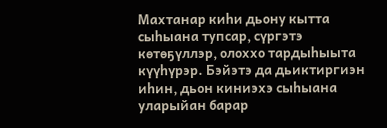Махтанар киһи дьону кытта сыһыана тупсар, сүргэтэ көтөҕүллэр, олоххо тардыһыыта күүһүрэр. Бэйэтэ да дьиктиргиэн иһин, дьон киниэхэ сыһыана уларыйан барар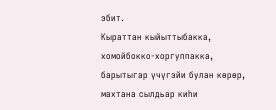эбит.
Кыраттан кыйыттыбакка, хомойбокко-хоргуппакка, барытыгар үчүгэйи булан көрөр, махтана сылдьар киһи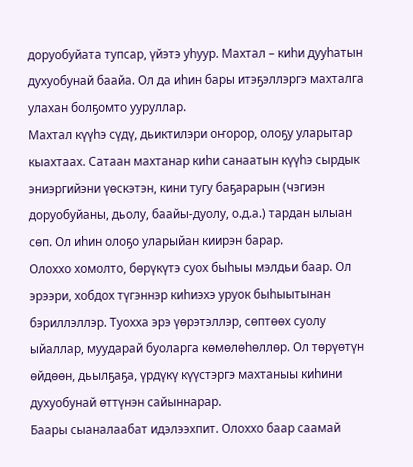доруобуйата тупсар, үйэтэ уһуур. Махтал – киһи дууһатын духуобунай баайа. Ол да иһин бары итэҕэллэргэ махталга улахан болҕомто ууруллар.
Махтал күүһэ сүдү, дьиктилэри оҥорор, олоҕу уларытар кыахтаах. Сатаан махтанар киһи санаатын күүһэ сырдык эниэргийэни үөскэтэн, кини тугу баҕарарын (чэгиэн доруобуйаны, дьолу, баайы-дуолу, о.д.а.) тардан ылыан сөп. Ол иһин олоҕо уларыйан киирэн барар.
Олоххо хомолто, бөрүкүтэ суох быһыы мэлдьи баар. Ол эрээри, хобдох түгэннэр киһиэхэ уруок быһыытынан бэриллэллэр. Туохха эрэ үөрэтэллэр, сөптөөх суолу ыйаллар, муударай буоларга көмөлөһөллөр. Ол төрүөтүн өйдөөн, дьылҕаҕа, үрдүкү күүстэргэ махтаныы киһини духуобунай өттүнэн сайыннарар.
Баары сыаналаабат идэлээхпит. Олоххо баар саамай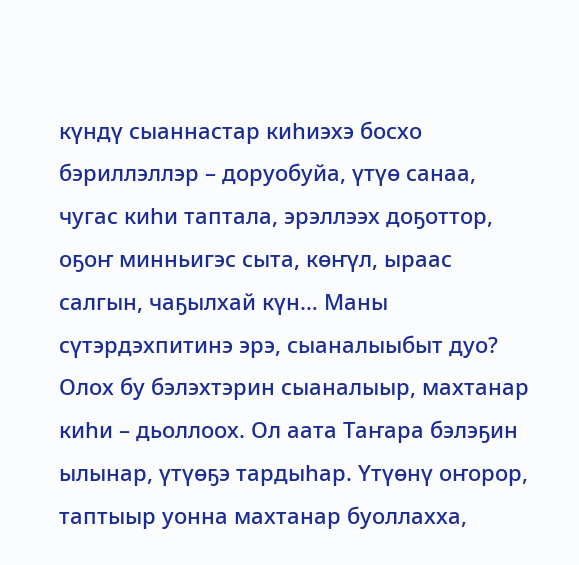күндү сыаннастар киһиэхэ босхо бэриллэллэр – доруобуйа, үтүө санаа, чугас киһи таптала, эрэллээх доҕоттор, оҕоҥ минньигэс сыта, көҥүл, ыраас салгын, чаҕылхай күн… Маны сүтэрдэхпитинэ эрэ, сыаналыыбыт дуо? Олох бу бэлэхтэрин сыаналыыр, махтанар киһи – дьоллоох. Ол аата Таҥара бэлэҕин ылынар, үтүөҕэ тардыһар. Үтүөнү оҥорор, таптыыр уонна махтанар буоллахха,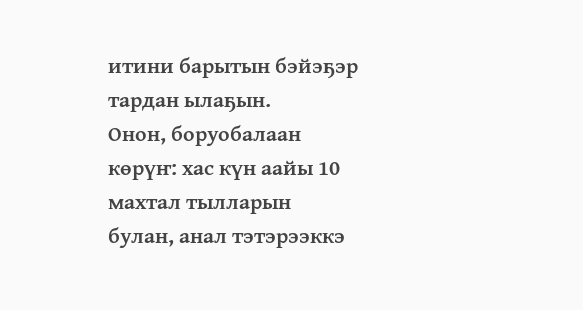итини барытын бэйэҕэр тардан ылаҕын.
Онон, боруобалаан көрүҥ: хас күн аайы 10 махтал тылларын булан, анал тэтэрээккэ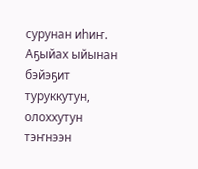сурунан иһиҥ. Аҕыйах ыйынан бэйэҕит туруккутун, олоххутун тэҥнээн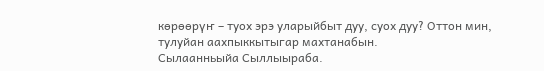көрөөрүҥ – туох эрэ уларыйбыт дуу, суох дуу? Оттон мин, тулуйан аахпыккытыгар махтанабын.
Сылаанньыйа Сыллыыраба.